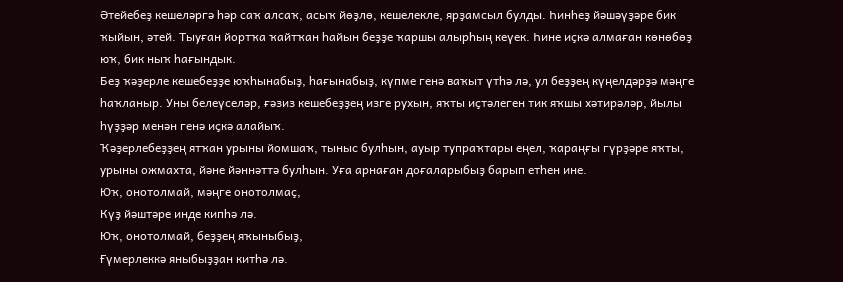Әтейебеҙ кешеләргә һәр саҡ алсаҡ, асыҡ йөҙлө, кешелекле, ярҙамсыл булды. Һинһеҙ йәшәүҙәре бик ҡыйын, әтей. Тыуған йортҡа ҡайтҡан һайын беҙҙе ҡаршы алырһың кеүек. Һине иҫкә алмаған көнөбөҙ юҡ, бик ныҡ һағындык.
Беҙ ҡәҙерле кешебеҙҙе юҡһынабыҙ, һағынабыҙ, күпме генә ваҡыт үтһә лә, ул беҙҙең күңелдәрҙә мәңге һаҡланыр. Уны белеүселәр, ғәзиз кешебеҙҙең изге рухын, яҡты иҫтәлеген тик яҡшы хәтирәләр, йылы һүҙҙәр менән генә иҫкә алайыҡ.
Ҡәҙерлебеҙҙең ятҡан урыны йомшаҡ, тыныс булһын, ауыр тупраҡтары еңел, ҡараңғы гүрҙәре яҡты, урыны ожмахта, йәне йәннәттә булһын. Уға арнаған доғаларыбыҙ барып етһен ине.
Юҡ, онотолмай, мәңге онотолмаҫ,
Күҙ йәштәре инде кипһә лә.
Юҡ, онотолмай, беҙҙең яҡыныбыҙ,
Ғүмерлеккә яныбыҙҙан китһә лә.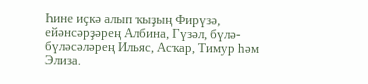Һине иҫкә алып ҡыҙың Фирүзә, ейәнсәрҙәрең Албина, Гүзәл, бүлә-бүләсәләрең Ильяс, Асҡар, Тимур һәм Элиза.